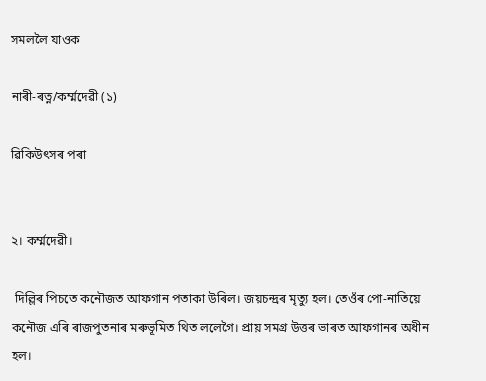সমললৈ যাওক

নাৰী-ৰত্ন/কৰ্ম্মদেৱী (১)

ৱিকিউৎসৰ পৰা


২। কৰ্ম্মদেৱী।

 দিল্লিৰ পিচতে কনৌজত আফগান পতাকা উৰিল। জয়চন্দ্ৰৰ মৃত্যু হল। তেওঁৰ পো-নাতিয়ে কনৌজ এৰি ৰাজপুতনাৰ মৰুভূমিত থিত ললেগৈ। প্ৰায় সমগ্ৰ উত্তৰ ভাৰত আফগানৰ অধীন হল।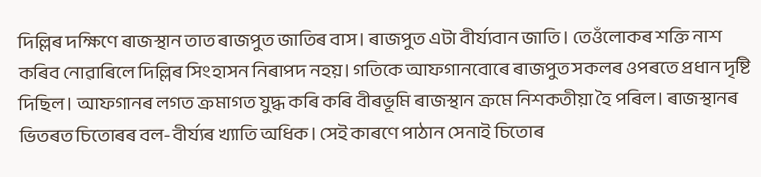দিল্লিৰ দক্ষিণে ৰাজস্থান তাত ৰাজপুত জাতিৰ বাস। ৰাজপুত এটা বীৰ্য্যবান জাতি। তেওঁলোকৰ শক্তি নাশ কৰিব নোৱাৰিলে দিল্লিৰ সিংহাসন নিৰাপদ নহয়। গতিকে আফগানবোৰে ৰাজপুত সকলৰ ওপৰতে প্ৰধান দৃষ্টি দিছিল। আফগানৰ লগত ক্ৰমাগত যুদ্ধ কৰি কৰি বীৰভূমি ৰাজস্থান ক্ৰমে নিশকতীয়া হৈ পৰিল। ৰাজস্থানৰ ভিতৰত চিতোৰৰ বল-বীৰ্য্যৰ খ্যাতি অধিক। সেই কাৰণে পাঠান সেনাই চিতোৰ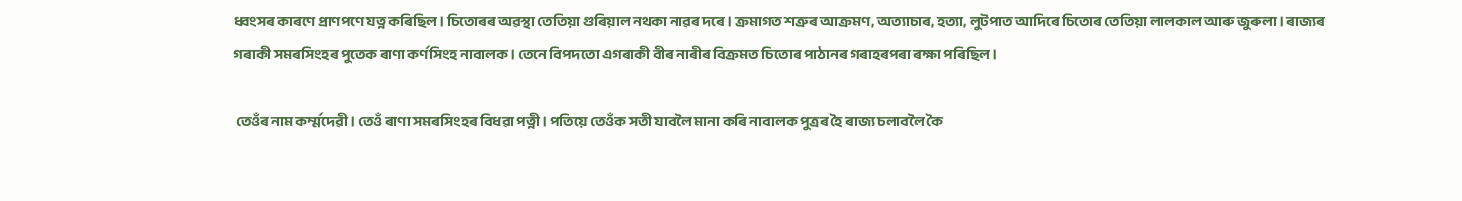ধ্বংসৰ কাৰণে প্ৰাণপণে যত্ন কৰিছিল। চিতোৰৰ অৱস্থা তেতিয়া গুৰিয়াল নথকা নাৱৰ দৰে। ক্ৰমাগত শত্ৰুৰ আক্ৰমণ, অত্যাচাৰ, হত্যা, লুটপাত আদিৰে চিতোৰ তেতিয়া লালকাল আৰু জুৰুলা। ৰাজ্যৰ গৰাকী সমৰসিংহৰ পুতেক ৰাণা কৰ্ণসিংহ নাবালক। তেনে বিপদতো এগৰাকী বীৰ নাৰীৰ বিক্ৰমত চিতোৰ পাঠানৰ গৰাহৰপৰা ৰক্ষা পৰিছিল।

 তেওঁৰ নাম কৰ্ম্মদেৱী। তেওঁ ৰাণা সমৰসিংহৰ বিধৱা পত্নী। পতিয়ে তেওঁক সতী যাবলৈ মানা কৰি নাবালক পুত্ৰৰ হৈ ৰাজ্য চলাবলৈ কৈ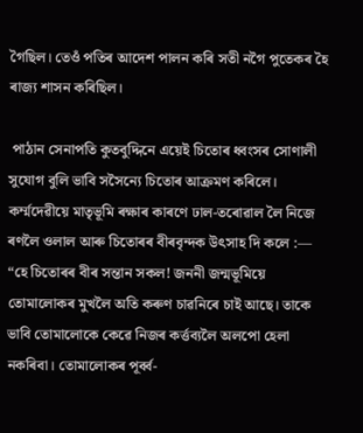গৈছিল। তেওঁ পতিৰ আদেশ পালন কৰি সতী নগৈ পুতেকৰ হৈ ৰাজ্য শাসন কৰিছিল।

 পাঠান সেনাপতি কুতবুদ্দিনে এয়েই চিতোৰ ধ্বংসৰ সোণালী সুযোগ বুলি ভাবি সসৈন্যে চিতোৰ আক্ৰমণ কৰিলে। কৰ্ম্মদেৱীয়ে মাতৃভূমি ৰক্ষাৰ কাৰণে ঢাল-তৰোৱাল লৈ নিজে ৰণলৈ ওলাল আৰু চিতোৰৰ বীৰবৃন্দক উৎসাহ দি কলে :— “হে চিতোৰৰ বীৰ সন্তান সকল! জননী জন্মভূমিয়ে তোমালোকৰ মুখলৈ অতি কৰুণ চাৱনিৰে চাই আছে। তাকে ভাবি তোমালোকে কেৱে নিজৰ কৰ্ত্তব্যলৈ অলপো হেলা নকৰিবা। তোমালোকৰ পূৰ্ব্ব-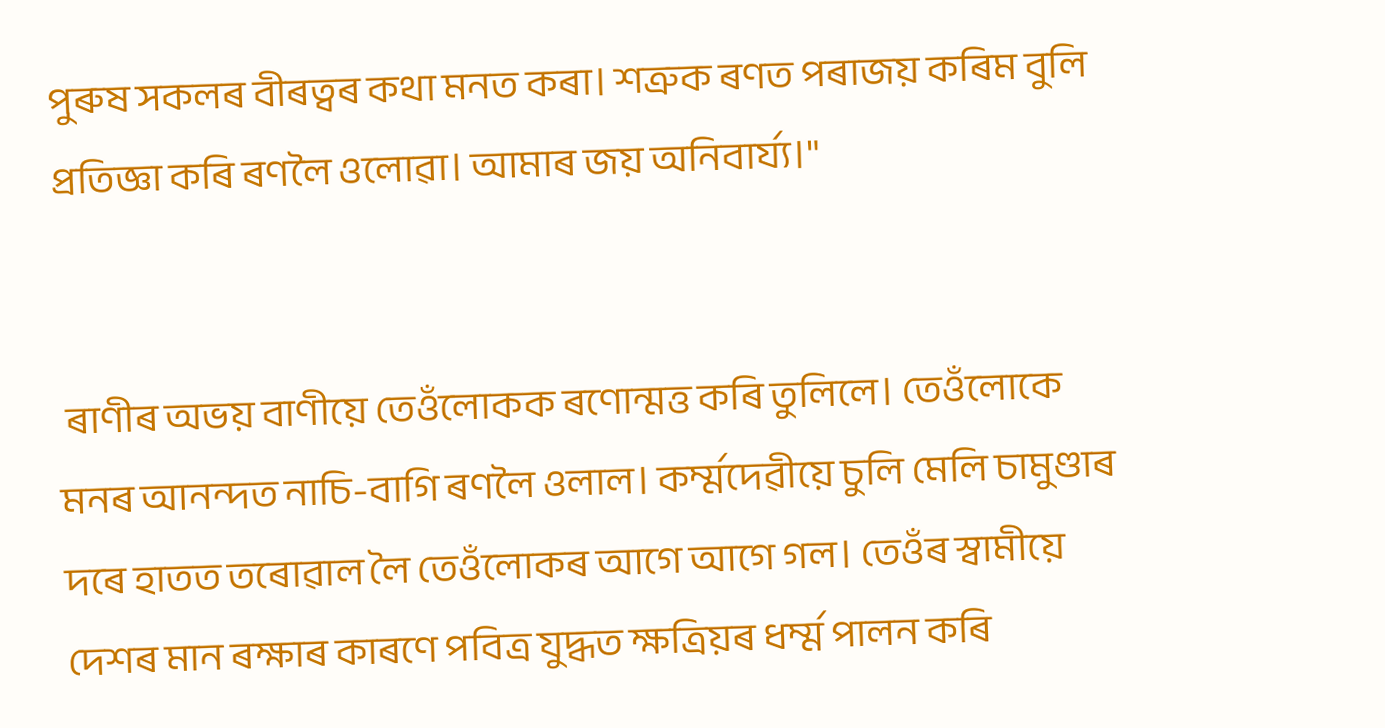পুৰুষ সকলৰ বীৰত্বৰ কথা মনত কৰা। শত্ৰুক ৰণত পৰাজয় কৰিম বুলি প্ৰতিজ্ঞা কৰি ৰণলৈ ওলোৱা। আমাৰ জয় অনিবাৰ্য্য।"


 ৰাণীৰ অভয় বাণীয়ে তেওঁলোকক ৰণোন্মত্ত কৰি তুলিলে। তেওঁলোকে মনৰ আনন্দত নাচি-বাগি ৰণলৈ ওলাল। কৰ্ম্মদেৱীয়ে চুলি মেলি চামুণ্ডাৰ দৰে হাতত তৰোৱাল লৈ তেওঁলোকৰ আগে আগে গল। তেওঁৰ স্বামীয়ে দেশৰ মান ৰক্ষাৰ কাৰণে পবিত্ৰ যুদ্ধত ক্ষত্ৰিয়ৰ ধৰ্ম্ম পালন কৰি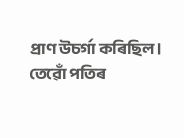প্ৰাণ উচৰ্গা কৰিছিল। তেৱোঁ পতিৰ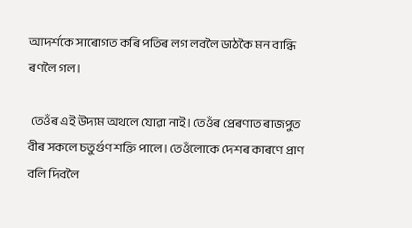আদৰ্শকে সাৰোগত কৰি পতিৰ লগ লবলৈ ডাঠকৈ মন বান্ধি ৰণলৈ গল।

 তেওঁৰ এই উদ্যম অথলে যোৱা নাই। তেওঁৰ প্ৰেৰণাত ৰাজপুত বীৰ সকলে চতুৰ্গুণ শক্তি পালে। তেওঁলোকে দেশৰ কাৰণে প্ৰাণ বলি দিবলৈ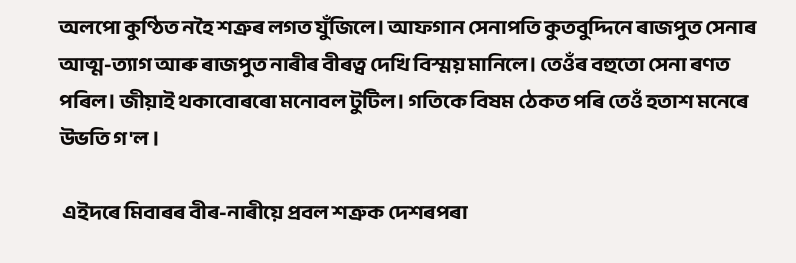অলপো কুণ্ঠিত নহৈ শত্ৰুৰ লগত যুঁজিলে। আফগান সেনাপতি কুতবুদ্দিনে ৰাজপুত সেনাৰ আত্ম-ত্যাগ আৰু ৰাজপুত নাৰীৰ বীৰত্ব দেখি বিস্ময় মানিলে। তেওঁৰ বহুতো সেনা ৰণত পৰিল। জীয়াই থকাবোৰৰো মনোবল টুটিল। গতিকে বিষম ঠেকত পৰি তেওঁ হতাশ মনেৰে উভতি গ'ল ।

 এইদৰে মিবাৰৰ বীৰ-নাৰীয়ে প্ৰবল শত্ৰুক দেশৰপৰা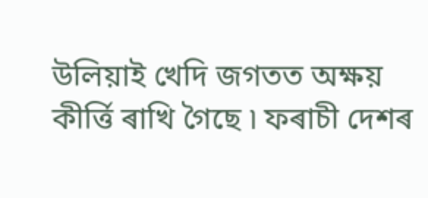উলিয়াই খেদি জগতত অক্ষয় কীৰ্ত্তি ৰাখি গৈছে ৷ ফৰাচী দেশৰ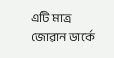এটি মাত্ৰ জোৱান ডাৰ্কে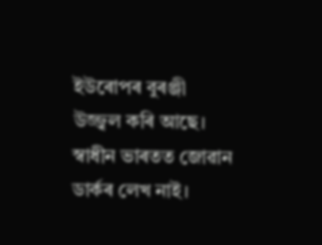ইউৰোপৰ বুৰঞ্জী উজ্জ্বল কৰি আছে। স্বাধীন ভাৰতত জোৱান ডাৰ্কৰ লেখ নাই।